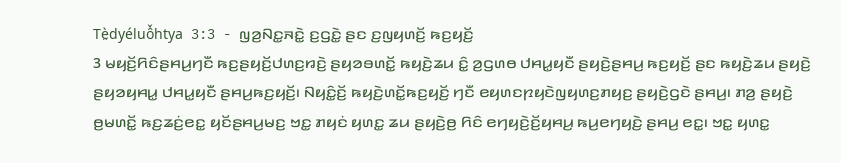Tè̤dyéluô̌htya 3:3 - ꤜꤤ꤬ꤡꤢ꤭ꤏꤢꤧ꤭ ꤢ꤬ꤞꤢꤧ꤭ ꤔꤢ ꤢ꤬ꤜꤟꤛꤢꤩ꤬ ꤒꤢ꤬ꤟꤢꤩ꤬
3 ꤗꤟꤢꤩ꤬ꤖꤢꤨꤔꤌꤣ꤬ꤚꤢꤪ ꤒꤢ꤬ꤔꤟꤢꤩ꤬ꤓꤛꤢ꤬ꤙꤢꤧ꤬ ꤔꤟꤤꤋꤛꤢꤩ꤭ ꤒꤟꤢꤧ꤬ꤘꤣ ꤢꤨ꤭ ꤤ꤬ꤞꤛꤥ ꤓꤌꤣ꤭ꤟꤢꤪ ꤔꤟꤢꤧ꤬ꤔꤌꤣ꤬ ꤒꤢ꤬ꤟꤢꤩ꤬ ꤔꤢ ꤒꤟꤢꤧ꤬ꤘꤣ ꤔꤟꤢꤧ꤬ ꤔꤟꤤꤟꤌꤣ꤭ ꤓꤌꤣ꤭ꤟꤢꤪ ꤔꤌꤣ꤬ꤒꤢ꤬ꤟꤢꤩ꤬꤯ ꤡꤟꤢꤨ꤭ꤢꤩ꤬ ꤒꤟꤢꤧ꤬ꤛꤢꤩ꤭ꤒꤢ꤬ꤟꤢꤩ꤬ ꤚꤢꤪ ꤕꤟꤛꤢꤐꤟꤢꤧꤜꤟꤛꤢ꤬ꤊꤟꤢ꤬ ꤔꤟꤢꤧ꤬ꤞꤢꤧ ꤔꤌꤣ꤬꤯ ꤊꤤ꤬ ꤔꤟꤢꤧ꤬ ꤥ꤬ꤗꤛꤢꤩ꤭ ꤒꤢ꤬ꤘꤢꤦ꤬ꤕꤢ꤭ ꤟꤢꤩꤔꤌꤣ꤬ꤗꤢ꤬ ꤠꤢ꤭ ꤊꤟꤢꤦ ꤟꤛꤢ꤭ ꤘꤣ ꤔꤟꤢꤧ꤬ꤥ꤬ ꤖꤢꤨ ꤕꤚꤟꤢꤧ꤬ꤢꤩ꤬ꤟꤌꤣ꤬ ꤒꤣ꤬ꤕꤚꤟꤢꤧ꤬ ꤔꤌꤣ꤬ ꤕꤢ꤭꤯ ꤠꤢ꤭ ꤟꤛꤢ꤭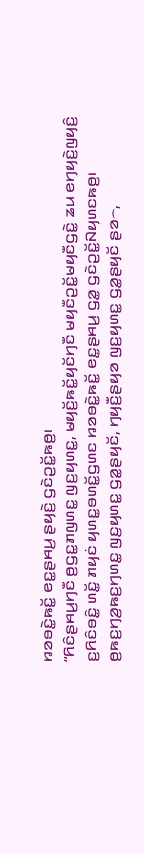ꤙꤤꤋꤢꤧ꤭ꤒꤢꤩ꤭ ꤕꤢ꤭ꤔꤌꤣ꤬ ꤔꤟꤢꤧ꤬ ꤞꤢꤧꤑꤢꤩ꤭ꤒꤥ꤬꤯
“ꤖꤢꤨꤔꤌꤣ꤬ꤚꤢꤪ ꤥ꤬ꤞꤢ꤭ꤊꤜꤛꤢ꤭ ꤜꤢ꤬ꤟꤛꤢ꤭, ꤗꤟꤢꤩ꤬ꤒꤢꤩ꤭ꤟꤢꤩꤚꤢꤪ ꤗꤟꤢꤪꤑꤢꤩ꤭ꤗꤟꤢꤪꤞꤢꤧ꤭ ꤘꤣ ꤕꤚꤟꤢꤧ꤬ꤜꤟꤢꤨ꤬ ꤢ꤬ꤖꤢꤨꤋꤢꤨ꤭ ꤛꤢꤩ꤭ ꤊꤟꤢꤦ ꤟꤛꤢ꤭ꤋꤛꤢꤩ꤭ꤞꤛꤢ ꤙꤤꤋꤢꤧ꤭ꤒꤢꤩ꤭ ꤕꤢ꤭ꤔꤌꤣ꤬ ꤞꤤ꤭ ꤞꤢꤧꤑꤢꤩ꤭ꤡꤟꤛꤢꤒꤥ꤬꤯
ꤥ꤬ꤒꤢ꤬ꤚꤤ꤬ꤒꤢ꤬ꤚꤛꤢ꤭ ꤜꤢ꤬ꤟꤛꤢ꤭ ꤞꤤ꤭ꤔꤟꤢꤩ, ꤚꤟꤢꤪ꤬ꤔꤟꤤ ꤜꤢ꤬ꤟꤛꤢ꤭ ꤞꤤ꤭ꤔꤟꤢꤩ ꤔꤤ꤮,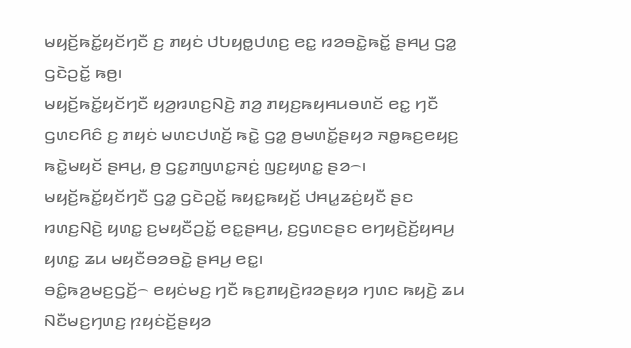ꤗꤟꤢꤩ꤬ꤒꤢꤩ꤭ꤟꤢꤩꤚꤢꤪ ꤢ꤬ ꤊꤟꤢꤦ ꤓꤝꤟꤥ꤭ꤓꤛꤢ꤬ ꤕꤢ꤭ ꤙꤤꤋꤢꤧ꤭ꤒꤢꤩ꤭ ꤔꤌꤣ꤬ ꤞꤤ꤭ ꤞꤢꤧꤑꤢꤩ꤭ ꤒꤥ꤬꤯
ꤗꤟꤢꤩ꤬ꤒꤢꤩ꤭ꤟꤢꤩꤚꤢꤪ ꤟꤤ꤬ꤙꤛꤢ꤬ꤡꤢꤧ꤬ ꤊꤤ꤬ ꤊꤟꤢ꤬ꤒꤟꤌꤣꤋꤛꤢꤩ ꤕꤢ꤭ ꤚꤢꤪ ꤞꤛꤢꤖꤢꤨ ꤢ꤬ ꤊꤟꤢꤦ ꤗꤛꤢꤓꤛꤢꤩ꤬ ꤒꤢꤧ꤭ ꤞꤤ꤭ ꤥ꤬ꤗꤛꤢꤩ꤭ꤔꤟꤤ ꤏꤥ꤭ꤒꤢ꤬ꤕꤟꤢ꤬ ꤒꤢꤧ꤭ꤗꤟꤢꤩ ꤔꤌꤣ꤬, ꤥ꤬ ꤞꤢ꤭ꤊꤜꤛꤢ꤭ꤏꤢꤦ꤬ ꤜꤢ꤬ꤟꤛꤢ꤭ ꤔꤤ꤮꤯
ꤗꤟꤢꤩ꤬ꤒꤢꤩ꤭ꤟꤢꤩꤚꤢꤪ ꤞꤤ꤭ ꤞꤢꤧꤑꤢꤩ꤭ ꤒꤟꤢ꤭ꤒꤟꤢꤩ꤬ ꤓꤌꤣ꤭ꤘꤢꤦ꤬ꤟꤢꤪ ꤔꤢ ꤙꤛꤢ꤬ꤡꤢꤧ꤬ ꤟꤛꤢ꤭ ꤢ꤬ꤗꤟꤢꤪꤑꤢꤩ꤭ ꤕꤢ꤭ꤔꤌꤣ꤬, ꤢ꤬ꤞꤛꤢꤔꤢ ꤕꤚꤟꤢꤧ꤬ꤢꤩ꤬ꤟꤌꤣ꤬ ꤟꤛꤢ꤭ ꤘꤣ ꤗꤟꤢꤪꤋꤤꤋꤢꤧ꤭ ꤔꤌꤣ꤬ ꤕꤢ꤭꤯
ꤋꤢꤨ꤭ꤒꤤ꤬ꤗꤢ꤬ꤞꤢꤩ꤬꤮ ꤕꤟꤢꤦꤗꤢ꤬ ꤚꤢꤪ ꤒꤢ꤬ꤊꤟꤢꤧ꤬ꤙꤤꤔꤟꤤ ꤚꤛꤢ ꤒꤟꤢꤧ꤬ ꤘꤣ ꤡꤢꤪꤗꤢ꤬ꤚꤛꤢ꤬ ꤐꤟꤢꤦꤢꤩ꤬ꤔꤟꤤ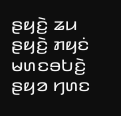ꤔꤟꤢꤧ꤬ ꤘꤣ ꤔꤟꤢꤧ꤬ ꤊꤟꤢꤦ ꤗꤛꤢꤋꤝꤢꤧ꤬ ꤔꤟꤤ ꤚꤛꤢ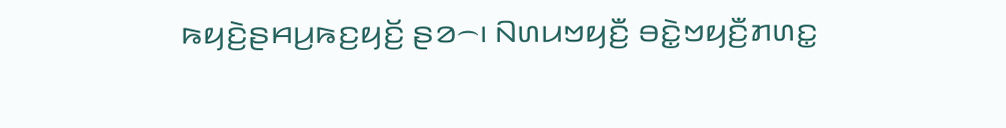ꤒꤟꤢꤧ꤬ꤔꤌꤣ꤬ꤒꤢ꤬ꤟꤢꤩ꤬ ꤔꤤ꤮꤯ ꤡꤛꤣꤠꤟꤢꤪ꤬ ꤋꤢꤧ꤭ꤠꤟꤢꤪ꤬ꤊꤛꤢ꤭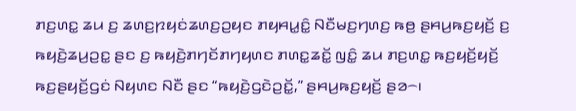ꤊꤢ꤬ꤛꤢ꤭ ꤘꤣ ꤢ꤬ ꤘꤛꤢ꤬ꤐꤟꤢꤦꤘꤛꤢ꤬ꤑꤟꤢ ꤊꤟꤌꤣ꤭ꤢꤨ꤭ ꤡꤢꤪꤗꤢ꤬ꤚꤛꤢ꤬ ꤒꤥ꤬ ꤔꤌꤣ꤬ꤒꤢ꤬ꤟꤢꤩ꤬ ꤢ꤬ ꤒꤟꤢꤧ꤬ꤘꤣ꤬ꤑꤢ꤭ ꤔꤢ ꤢ꤬ ꤒꤟꤢꤧ꤬ꤊꤚꤢꤩꤊꤚꤟꤛꤢ ꤊꤛꤢ꤭ꤘꤢꤩ꤭ ꤜꤢꤨ꤭ ꤘꤣ ꤊꤢ꤬ꤛꤢ꤭ ꤒꤢ꤬ꤟꤢꤩ꤬ꤟꤢꤩ꤬ ꤒꤢ꤬ꤔꤟꤢꤩ꤬ꤞꤢꤦ ꤡꤟꤛꤢ ꤡꤢꤪ ꤔꤢ “ꤒꤟꤢꤧ꤬ꤞꤢꤧꤑꤢꤩ꤭,” ꤔꤌꤣ꤬ꤒꤢ꤬ꤟꤢꤩ꤬ ꤔꤤ꤮꤯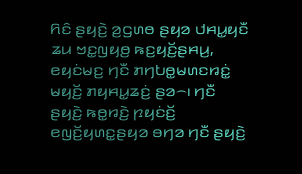ꤖꤢꤨ ꤔꤟꤢꤧ꤬ ꤤ꤬ꤞꤛꤥ ꤔꤟꤤ ꤓꤌꤣ꤭ꤟꤢꤪ ꤘꤣ ꤠꤢ꤭ꤜꤟꤥ꤬ ꤒꤢ꤬ꤟꤢꤩ꤬ꤔꤌꤣ꤬, ꤕꤟꤢꤦꤗꤢ꤬ ꤚꤢꤪ ꤊꤚꤝꤥ꤭ꤗꤛꤢꤙꤢꤦ꤭ ꤗꤟꤢꤩ꤬ ꤊꤟꤌꤣ꤭ꤘꤢꤦ꤬ ꤔꤤ꤮꤯ ꤚꤢꤪ ꤔꤟꤢꤧ꤬ ꤒꤥ꤭ꤙꤢꤧ꤬ ꤐꤟꤢꤦꤢꤩ꤬ ꤕꤜꤢꤩ꤬ꤟꤛꤢ꤭ꤔꤟꤤ ꤋꤚꤤ ꤚꤢꤪ ꤔꤟꤢꤧ꤬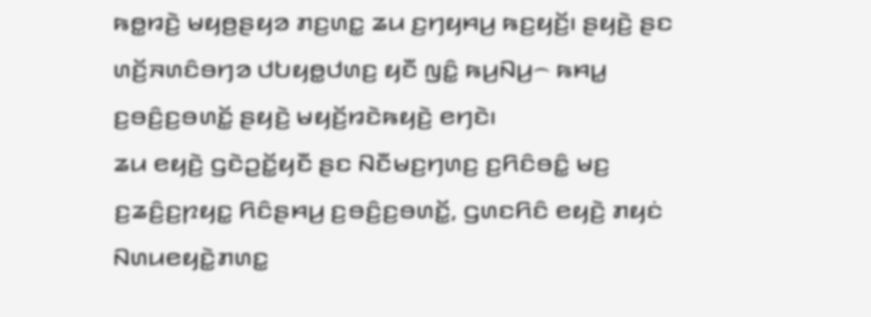ꤒꤥ꤭ꤙꤢꤧ꤬ ꤗꤟꤥ꤬ꤔꤟꤤ ꤊꤢ꤬ꤛꤢ꤭ ꤘꤣ ꤢ꤬ꤚꤟꤌꤣ꤬ ꤒꤢ꤬ꤟꤢꤩ꤬꤯ ꤔꤟꤢꤧ꤬ ꤔꤢ ꤛꤢꤩ꤬ꤏꤛꤢꤨꤋꤚꤤ ꤓꤝꤟꤥ꤭ꤓꤛꤢ꤬ ꤟꤢꤪ ꤜꤢꤨ꤭ ꤒꤣ꤬ꤡꤣ꤬꤮ ꤒꤌꤣ꤭ ꤢ꤬ꤋꤢꤨ꤬ꤢ꤬ꤋꤛꤢꤩ꤭ ꤔꤟꤢꤧ꤬ ꤗꤟꤢꤩ꤬ꤙꤢꤧꤒꤟꤢꤧ꤬ ꤕꤚꤢꤧ꤯
ꤘꤣ ꤕꤟꤢꤧ꤬ ꤞꤢꤧꤑꤢꤩ꤭ꤟꤢꤪ ꤔꤢ ꤡꤢꤪꤗꤢ꤬ꤚꤛꤢ꤬ ꤢ꤬ꤖꤢꤨꤋꤢꤨ꤭ ꤗꤢ꤬ ꤢ꤬ꤘꤢꤨ꤬ꤢ꤬ꤐꤟꤢ꤭ ꤖꤢꤨꤔꤌꤣ꤬ ꤢ꤬ꤋꤢꤨ꤬ꤢ꤬ꤋꤛꤢꤩ꤭, ꤞꤛꤢꤖꤢꤨ ꤕꤟꤢꤧ꤬ ꤊꤟꤢꤦ ꤡꤛꤣꤕꤟꤢꤧ꤭ꤊꤛꤢ꤭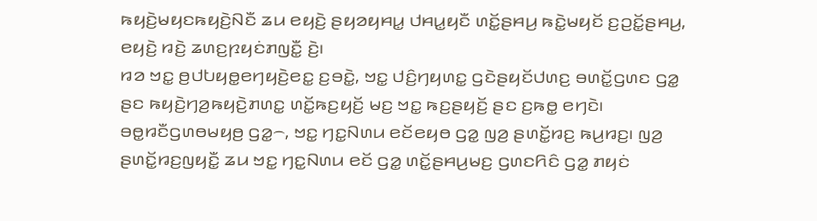ꤒꤟꤢꤧ꤬ꤗꤟꤢꤒꤟꤢꤧ꤬ꤡꤢꤪ ꤘꤣ ꤕꤟꤢꤧ꤬ ꤔꤟꤤꤟꤌꤣ꤭ ꤓꤌꤣ꤭ꤟꤢꤪ ꤛꤢꤩ꤭ꤔꤌꤣ꤬ ꤒꤢꤧ꤭ꤗꤟꤢꤩ ꤢ꤬ꤑꤢꤩ꤭ꤔꤌꤣ꤬, ꤕꤟꤢꤧ꤬ ꤙꤢꤧ꤬ ꤘꤛꤢ꤬ꤐꤟꤢꤦꤊꤜꤢꤪ꤭ ꤢꤧ꤬꤯
ꤙꤤ ꤠꤢ꤭ ꤥ꤬ꤓꤝꤟꤥ꤭ꤕꤚꤟꤢꤧ꤬ꤕꤢ꤭ ꤢ꤬ꤋꤢꤧ꤭, ꤠꤢ꤭ ꤓꤢꤨ꤬ꤚꤟꤛꤢ꤭ ꤞꤢꤧꤔꤟꤢꤩꤓꤛꤢ꤬ ꤋꤛꤢꤩ꤭ꤞꤛꤢ ꤞꤤ꤭ ꤔꤢ ꤒꤟꤢꤧ꤬ꤚꤤ꤬ꤒꤟꤢꤧ꤬ꤊꤛꤢ꤭ ꤛꤢꤩ꤭ꤒꤢ꤬ꤟꤢꤩ꤬ ꤗꤢ꤬ ꤠꤢ꤭ ꤒꤢ꤬ꤔꤟꤢꤩ꤬ ꤔꤢ ꤢ꤬ꤒꤥ꤭ ꤕꤚꤢꤧ꤯
ꤋꤥ꤭ꤙꤢꤪꤞꤛꤥꤗꤟꤥ꤬ ꤞꤤ꤭꤮, ꤠꤢ꤭ ꤚꤢ꤭ꤡꤛꤣ ꤕꤢꤩꤕꤟꤥ ꤞꤤ꤭ ꤜꤤ꤬ ꤔꤛꤢꤩ꤭ꤙꤢ꤬ ꤒꤣ꤬ꤙꤢ꤬꤯ ꤜꤤ꤬ ꤔꤛꤢꤩ꤭ꤙꤢ꤬ꤜꤟꤢꤪ꤭ ꤘꤣ ꤠꤢ꤭ ꤚꤢ꤭ꤡꤛꤣ ꤕꤢꤩ ꤞꤤ꤭ ꤛꤢꤩ꤭ꤔꤌꤣ꤬ꤗꤢ꤬ ꤞꤛꤢꤖꤢꤨ ꤞꤤ꤭ ꤊꤟꤢꤦ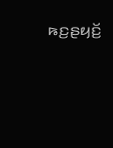ꤒꤢ꤬ꤔꤟꤢꤩ꤬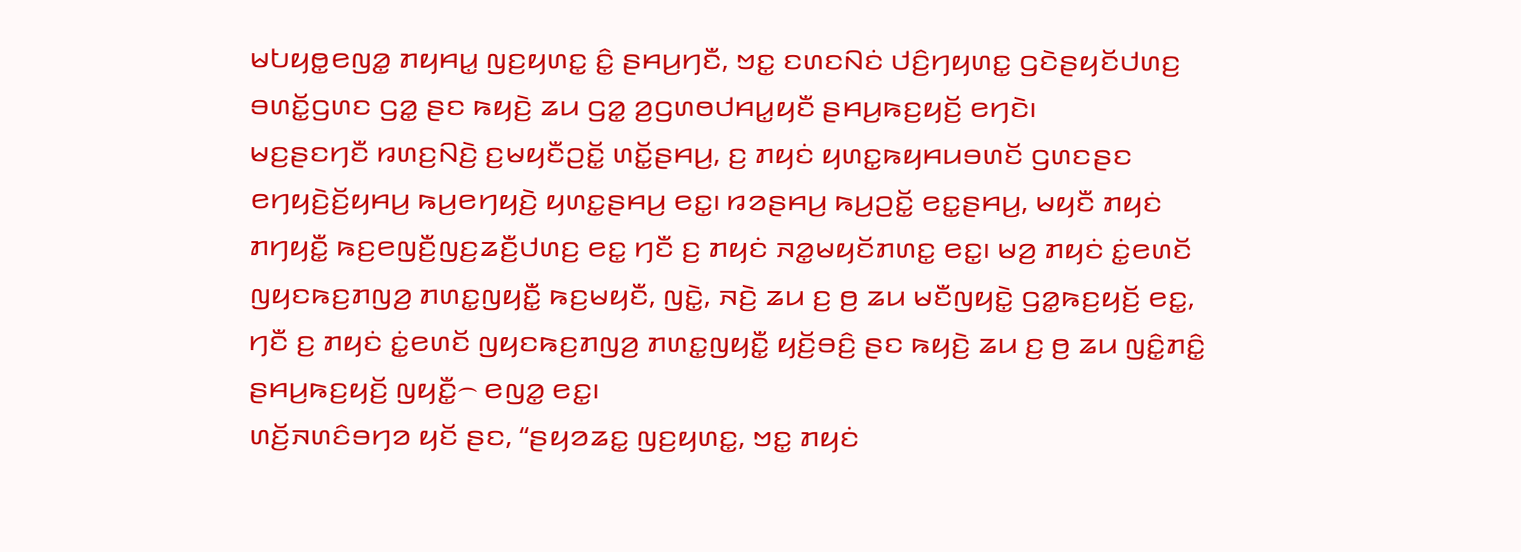ꤗꤝꤟꤥ꤭ꤕꤜꤤ꤭ ꤊꤟꤌꤣ꤭ ꤜꤢ꤬ꤟꤛꤢ꤭ ꤢꤨ꤭ ꤔꤌꤣ꤬ꤚꤢꤪ, ꤠꤢ꤭ ꤢꤛꤢꤡꤢꤦ ꤓꤢꤨ꤬ꤚꤟꤛꤢ꤭ ꤞꤢꤧꤔꤟꤢꤩꤓꤛꤢ꤬ ꤋꤛꤢꤩ꤭ꤞꤛꤢ ꤞꤤ꤭ ꤔꤢ ꤒꤟꤢꤧ꤬ ꤘꤣ ꤞꤤ꤭ ꤤ꤬ꤞꤛꤥꤓꤌꤣ꤭ꤟꤢꤪ ꤔꤌꤣ꤬ꤒꤢ꤬ꤟꤢꤩ꤬ ꤕꤚꤢꤧ꤯
ꤗꤢ꤬ꤔꤢꤚꤢꤪ ꤙꤛꤢ꤬ꤡꤢꤧ꤬ ꤢ꤬ꤗꤟꤢꤪꤑꤢꤩ꤭ ꤛꤢꤩ꤭ꤔꤌꤣ꤬, ꤢ꤬ ꤊꤟꤢꤦ ꤟꤛꤢ꤭ꤒꤟꤌꤣꤋꤛꤢꤩ ꤞꤛꤢꤔꤢ ꤕꤚꤟꤢꤧ꤬ꤢꤩ꤬ꤟꤌꤣ꤬ ꤒꤣ꤬ꤕꤚꤟꤢꤧ꤬ ꤟꤛꤢ꤭ꤔꤌꤣ꤬ ꤕꤢ꤭꤯ ꤙꤤꤔꤌꤣ꤬ ꤒꤣ꤬ꤑꤢꤩ꤭ ꤕꤢ꤭ꤔꤌꤣ꤬, ꤗꤟꤢꤪ ꤊꤟꤢꤦ ꤊꤚꤟꤢꤪ꤭ ꤒꤢ꤬ꤕꤜꤢꤪ꤬ꤜꤢ꤬ꤘꤢꤪ꤬ꤓꤛꤢ꤬ ꤕꤢ꤭ ꤚꤢꤪ ꤢ꤬ ꤊꤟꤢꤦ ꤏꤤ꤭ꤗꤟꤢꤩꤊꤛꤢ꤭ ꤕꤢ꤭꤯ ꤗꤤ꤬ ꤊꤟꤢꤦ ꤢꤦ꤭ꤕꤛꤢꤩ ꤜꤟꤢꤒꤢ꤬ꤊꤜꤤ꤬ ꤊꤛꤢ꤭ꤜꤟꤢꤪ꤭ ꤒꤢ꤬ꤗꤟꤢꤪ, ꤜꤢꤧ꤭, ꤏꤢꤧ꤬ ꤘꤣ ꤢ꤬ ꤥ꤬ ꤘꤣ ꤗꤢꤪꤜꤟꤢꤧ꤭ ꤞꤤ꤭ꤒꤢ꤬ꤟꤢꤩ꤬ ꤕꤢ꤭, ꤚꤢꤪ ꤢ꤬ ꤊꤟꤢꤦ ꤢꤦ꤭ꤕꤛꤢꤩ ꤜꤟꤢꤒꤢ꤬ꤊꤜꤤ꤬ ꤊꤛꤢ꤭ꤜꤟꤢꤪ꤭ ꤟꤢꤩ꤬ꤋꤢꤨ꤬ ꤔꤢ ꤒꤟꤢꤧ꤬ ꤘꤣ ꤢ꤬ ꤥ꤬ ꤘꤣ ꤜꤢꤨ꤭ꤊꤢꤨ꤭ ꤔꤌꤣ꤬ꤒꤢ꤬ꤟꤢꤩ꤬ ꤜꤟꤢꤪ꤭꤮ ꤕꤜꤤ꤭ ꤕꤢ꤭꤯
ꤛꤢꤩ꤬ꤏꤛꤢꤨꤋꤚꤤ ꤟꤢꤩ ꤔꤢ, “ꤔꤟꤤꤘꤢ꤭ ꤜꤢ꤬ꤟꤛꤢ꤭, ꤠꤢ꤭ ꤊꤟꤢꤦ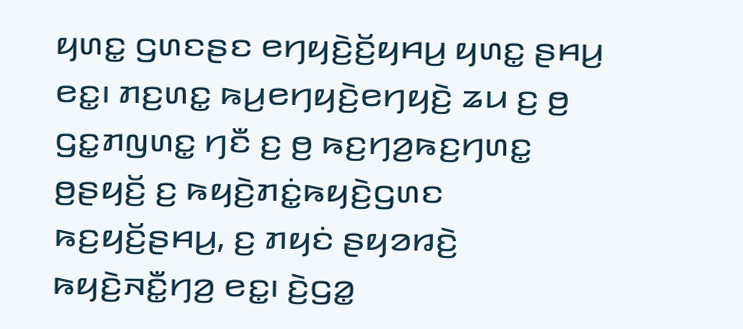ꤟꤛꤢ꤭ ꤞꤛꤢꤔꤢ ꤕꤚꤟꤢꤧ꤬ꤢꤩ꤬ꤟꤌꤣ꤬ ꤟꤛꤢ꤭ ꤔꤌꤣ꤬ ꤕꤢ꤭꤯ ꤊꤢ꤬ꤛꤢ꤭ ꤒꤣ꤬ꤕꤚꤟꤢꤧ꤬ꤕꤚꤟꤢꤧ꤬ ꤘꤣ ꤢ꤬ ꤥ꤬ ꤞꤢ꤭ꤊꤜꤛꤢ꤭ ꤚꤢꤪ ꤢ꤬ ꤥ꤬ ꤒꤢ꤬ꤚꤤ꤬ꤒꤢ꤬ꤚꤛꤢ꤭ ꤥ꤬ꤔꤟꤢꤩ꤬ ꤢ꤬ ꤒꤟꤢꤧ꤬ꤊꤢꤦ꤭ꤒꤟꤢꤧ꤬ꤞꤛꤢ ꤒꤢ꤬ꤟꤢꤩ꤬ꤔꤌꤣ꤬, ꤢ꤬ ꤊꤟꤢꤦ ꤔꤟꤤꤙꤢꤧ꤬ ꤒꤟꤢꤧ꤬ꤏꤢꤪ꤭ꤚꤤ꤬ ꤕꤢ꤭꤯ ꤢꤧ꤬ꤞꤤ꤭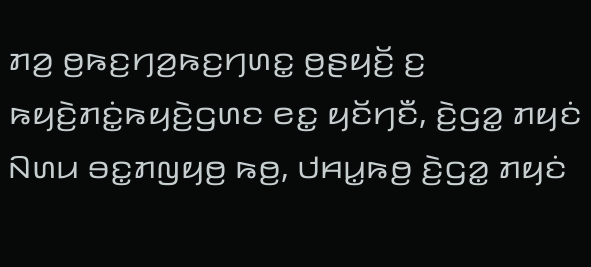ꤊꤤ꤬ ꤥ꤬ꤒꤢ꤬ꤚꤤ꤬ꤒꤢ꤬ꤚꤛꤢ꤭ ꤥ꤬ꤔꤟꤢꤩ꤬ ꤢ꤬ ꤒꤟꤢꤧ꤬ꤊꤢꤦ꤭ꤒꤟꤢꤧ꤬ꤞꤛꤢ ꤕꤢ꤭ ꤟꤢꤩꤚꤢꤪ, ꤢꤧ꤬ꤞꤤ꤭ ꤊꤟꤢꤦ ꤡꤛꤣ ꤋꤢ꤭ꤊꤜꤟꤥ꤬ ꤒꤥ꤬, ꤓꤌꤣ꤭ꤒꤥ꤬ ꤢꤧ꤬ꤞꤤ꤭ ꤊꤟꤢꤦ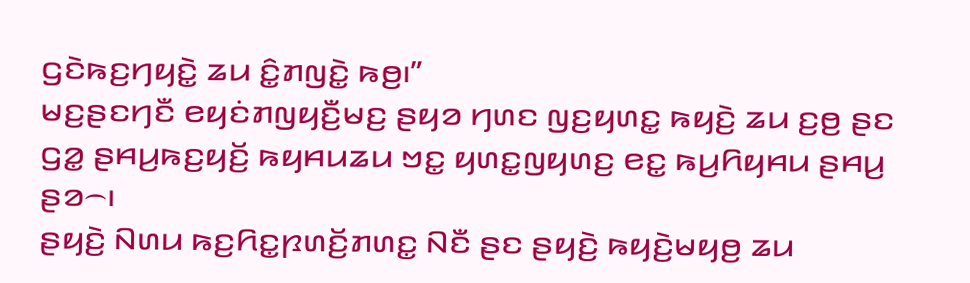ꤞꤢꤧꤒꤢ꤬ꤚꤟꤢꤧ꤭ ꤘꤣ ꤢꤨ꤭ꤊꤜꤢꤧ꤭ ꤒꤥ꤬꤯”
ꤗꤢ꤬ꤔꤢꤚꤢꤪ ꤕꤟꤢꤦꤊꤜꤟꤢꤪ꤬ꤗꤢ꤬ ꤔꤟꤤ ꤚꤛꤢ ꤜꤢ꤬ꤟꤛꤢ꤭ ꤒꤟꤢꤧ꤬ ꤘꤣ ꤢ꤬ꤥ꤬ ꤔꤢ ꤞꤤ꤭ ꤔꤌꤣ꤬ꤒꤢ꤬ꤟꤢꤩ꤬ ꤒꤟꤌꤣꤘꤣ ꤠꤢ꤭ ꤟꤛꤢ꤭ꤜꤟꤛꤢ꤬ ꤕꤢ꤭ ꤒꤣ꤬ꤖꤟꤌꤣ ꤔꤌꤣ꤬ ꤔꤤ꤮꤯
ꤔꤟꤢꤧ꤬ ꤡꤛꤣ ꤒꤢ꤬ꤖꤢ꤭ꤐꤛꤢꤩ꤬ꤊꤛꤢ꤭ ꤡꤢꤪ ꤔꤢ ꤔꤟꤢꤧ꤬ ꤒꤟꤢꤧ꤬ꤗꤟꤥ꤬ ꤘꤣ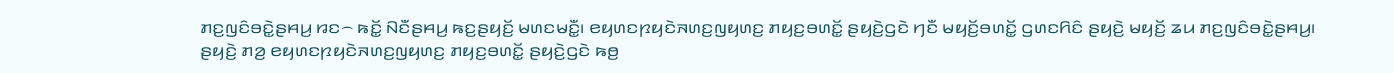ꤊꤢ꤬ꤜꤢꤨꤋꤢꤧ꤭ꤔꤌꤣ꤬ ꤙꤢ꤮ ꤒꤢꤩ꤭ ꤡꤢꤪꤔꤌꤣ꤬ ꤒꤢ꤬ꤔꤟꤢꤩ꤬ ꤗꤛꤢꤗꤢꤪ꤭꤯ ꤕꤟꤛꤢꤐꤟꤢꤧꤏꤛꤢ꤬ꤜꤟꤛꤢ꤬ ꤊꤟꤢ꤬ꤋꤛꤢꤩ꤭ ꤔꤟꤢꤧ꤬ꤞꤢꤧ ꤚꤢꤪ ꤗꤟꤢꤩ꤬ꤋꤛꤢꤩ꤭ ꤞꤛꤢꤖꤢꤨ ꤔꤟꤢꤧ꤬ ꤗꤟꤢꤩ꤬ ꤘꤣ ꤊꤢ꤬ꤜꤢꤨꤋꤢꤧ꤭ꤔꤌꤣ꤬꤯ ꤔꤟꤢꤧ꤬ ꤊꤤ꤬ ꤕꤟꤛꤢꤐꤟꤢꤧꤏꤛꤢ꤬ꤜꤟꤛꤢ꤬ ꤊꤟꤢ꤬ꤋꤛꤢꤩ꤭ ꤔꤟꤢꤧ꤬ꤞꤢꤧ ꤒꤥ꤬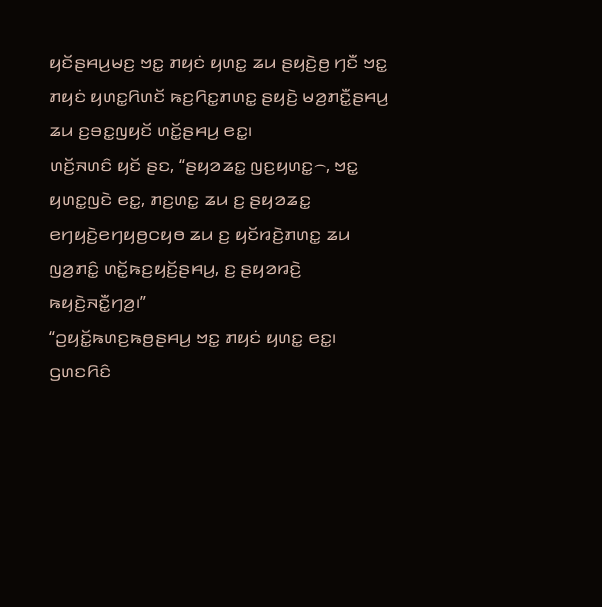ꤟꤢꤩꤔꤌꤣ꤬ꤗꤢ꤬ ꤠꤢ꤭ ꤊꤟꤢꤦ ꤟꤛꤢ꤭ ꤘꤣ ꤔꤟꤢꤧ꤬ꤥ꤬ ꤚꤢꤪ ꤠꤢ꤭ ꤊꤟꤢꤦ ꤟꤛꤢ꤭ꤖꤛꤢꤩ ꤒꤢ꤬ꤖꤢ꤭ꤊꤛꤢ꤭ ꤔꤟꤢꤧ꤬ ꤗꤤ꤬ꤊꤢꤪ꤭ꤔꤌꤣ꤬ ꤘꤣ ꤢ꤬ꤋꤢ꤭ꤜꤟꤢꤩ ꤛꤢꤩ꤭ꤔꤌꤣ꤬ ꤕꤢ꤭꤯
ꤛꤢꤩ꤬ꤏꤛꤢꤨ ꤟꤢꤩ ꤔꤢ, “ꤔꤟꤤꤘꤢ꤭ ꤜꤢ꤬ꤟꤛꤢ꤭꤮, ꤠꤢ꤭ ꤟꤛꤢ꤭ꤜꤢꤧ ꤕꤢ꤭, ꤊꤢ꤬ꤛꤢ꤭ ꤘꤣ ꤢ꤬ ꤔꤟꤤꤘꤢ꤭ ꤕꤚꤟꤢꤧ꤬ꤕꤚꤟꤥ꤬ꤍꤟꤥ ꤘꤣ ꤢ꤬ ꤟꤢꤩꤙꤢꤧ꤬ꤊꤛꤢ꤭ ꤘꤣ ꤜꤤ꤬ꤊꤢꤨ꤭ ꤛꤢꤩ꤭ꤒꤢ꤬ꤟꤢꤩ꤬ꤔꤌꤣ꤬, ꤢ꤬ ꤔꤟꤤꤙꤢꤧ꤬ ꤒꤟꤢꤧ꤬ꤏꤢꤪ꤭ꤚꤤ꤬꤯”
“ꤑꤟꤢꤩ꤭ꤒꤛꤢ꤬ꤒꤥ꤬ꤔꤌꤣ꤬ ꤠꤢ꤭ ꤊꤟꤢꤦ ꤟꤛꤢ꤭ ꤕꤢ꤭꤯ ꤞꤛꤢꤖꤢꤨ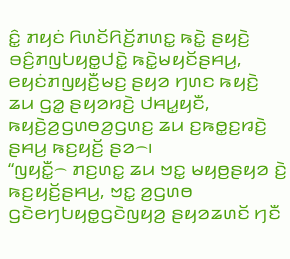ꤢꤨ꤭ ꤊꤟꤢꤦ ꤖꤛꤢꤩꤖꤢꤩ꤬ꤊꤛꤢ꤭ ꤒꤢꤧ꤭ ꤔꤟꤢꤧ꤬ ꤋꤢꤨ꤬ꤊꤜꤝꤟꤥ꤭ꤓꤢꤧ꤭ ꤒꤢꤧ꤭ꤗꤟꤢꤩꤔꤌꤣ꤬, ꤕꤟꤢꤦꤊꤜꤟꤢꤪ꤬ꤗꤢ꤬ ꤔꤟꤤ ꤚꤛꤢ ꤒꤟꤢꤧ꤬ ꤘꤣ ꤞꤤ꤭ ꤔꤟꤤꤙꤢꤧ꤬ ꤓꤌꤣ꤭ꤟꤢꤪ, ꤒꤟꤢꤧ꤬ꤤ꤬ꤞꤛꤥꤤ꤬ꤞꤛꤢ꤬ ꤘꤣ ꤢ꤬ꤒꤥ꤭ꤢ꤬ꤙꤢꤧ꤬ ꤔꤌꤣ꤬ ꤒꤢ꤬ꤟꤢꤩ꤬ ꤔꤤ꤮꤯
“ꤜꤟꤢꤪ꤭꤮ ꤊꤢ꤬ꤛꤢ꤭ ꤘꤣ ꤠꤢ꤭ ꤗꤟꤥ꤬ꤔꤟꤤ ꤢꤧ꤬ ꤒꤢ꤬ꤟꤢꤩ꤬ꤔꤌꤣ꤬, ꤠꤢ꤭ ꤤ꤬ꤞꤛꤥ ꤞꤢꤧꤕꤚꤝꤟꤥ꤭ꤞꤢꤧꤜꤟꤤ꤬ ꤔꤟꤤꤘꤛꤢꤩ ꤚꤢꤪ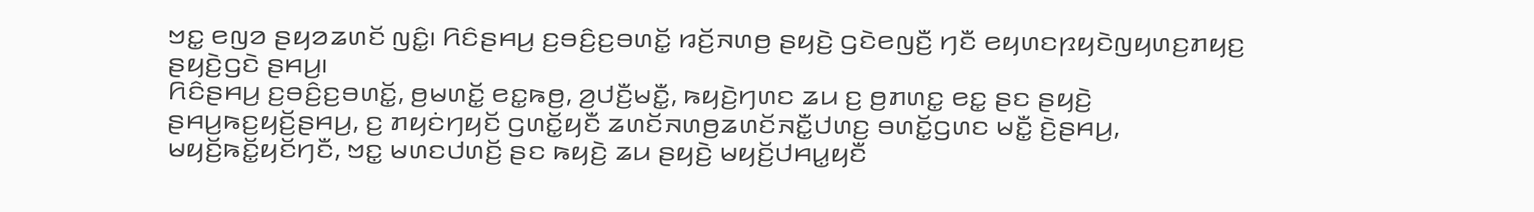ꤠꤢ꤭ ꤕꤜꤤ ꤔꤟꤤꤘꤛꤢꤩ ꤜꤢꤨ꤭꤯ ꤖꤢꤨꤔꤌꤣ꤬ ꤢ꤬ꤋꤢꤨ꤬ꤢ꤬ꤋꤛꤢꤩ꤭ ꤙꤢꤩ꤬ꤏꤛꤥ꤬ ꤔꤟꤢꤧ꤬ ꤞꤢꤧꤕꤜꤢꤪ꤬ ꤚꤢꤪ ꤕꤟꤛꤢꤐꤟꤢꤧꤜꤟꤛꤢ꤬ꤊꤟꤢ꤬ ꤔꤟꤢꤧ꤬ꤞꤢꤧ ꤔꤌꤣ꤬꤯
ꤖꤢꤨꤔꤌꤣ꤬ ꤢ꤬ꤋꤢꤨ꤬ꤢ꤬ꤋꤛꤢꤩ꤭, ꤥ꤬ꤗꤛꤢꤩ꤭ ꤕꤢ꤭ꤒꤥ꤬, ꤤ꤬ꤓꤢꤪ꤬ꤗꤢꤪ꤭, ꤒꤟꤢꤧ꤬ꤚꤛꤢ ꤘꤣ ꤢ꤬ ꤥ꤬ꤊꤛꤢ꤭ ꤕꤢ꤭ ꤔꤢ ꤔꤟꤢꤧ꤬ ꤔꤌꤣ꤬ꤒꤢ꤬ꤟꤢꤩ꤬ꤔꤌꤣ꤬, ꤢ꤬ ꤊꤟꤢꤦꤚꤟꤢꤩ ꤞꤛꤢꤩ꤭ꤟꤢꤪ ꤘꤛꤢꤩꤏꤛꤥ꤬ꤘꤛꤢꤩꤏꤢꤪ꤭ꤓꤛꤢ꤬ ꤋꤛꤢꤩ꤭ꤞꤛꤢ ꤗꤢꤪ꤭ ꤢꤧ꤬ꤔꤌꤣ꤬, ꤗꤟꤢꤩ꤬ꤒꤢꤩ꤭ꤟꤢꤩꤚꤢꤪ, ꤠꤢ꤭ ꤗꤛꤢꤓꤛꤢꤩ꤬ ꤔꤢ ꤒꤟꤢꤧ꤬ ꤘꤣ ꤔꤟꤢꤧ꤬ ꤗꤟꤢꤩ꤬ꤓꤌꤣ꤭ꤟꤢꤪ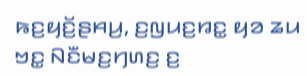ꤒꤢ꤬ꤟꤢꤩ꤬ꤔꤌꤣ꤬, ꤢ꤬ꤜꤣꤢ꤬ꤙꤢ꤭ ꤟꤤ ꤘꤣ ꤠꤢ꤭ ꤡꤢꤪꤗꤢ꤬ꤚꤛꤢ꤬ ꤢ꤬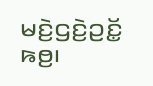ꤗꤢꤧ꤬ꤞꤢꤧ꤬ꤑꤢꤩ꤭ ꤒꤥ꤬꤯